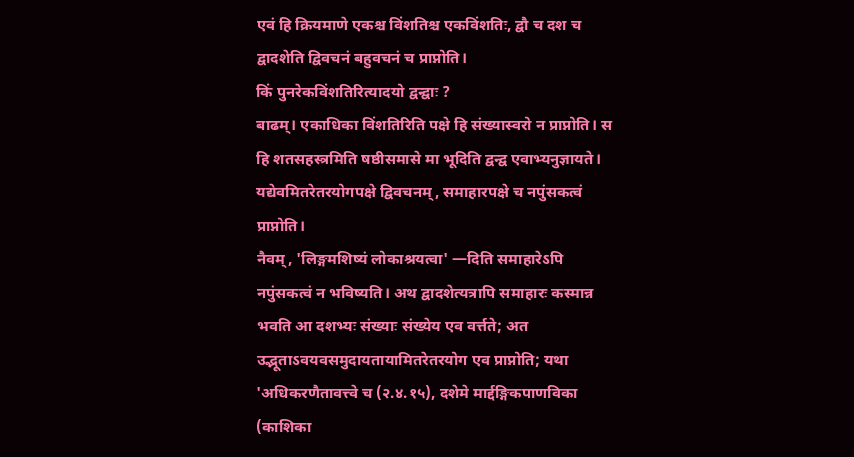एवं हि क्रियमाणे एकश्च विंशतिश्च एकविंशतिः, द्वौ च दश च द्वादशेति द्विवचनं बहुवचनं च प्राप्नोति।
किं पुनरेकविंशतिरित्यादयो द्वन्द्वाः ?
बाढम्। एकाधिका विंशतिरिति पक्षे हि संख्यास्वरो न प्राप्नोति। स हि शतसहस्त्रमिति षष्ठीसमासे मा भूदिति द्वन्द्व एवाभ्यनुज्ञायते।
यद्येवमितरेतरयोगपक्षे द्विवचनम्, समाहारपक्षे च नपुंसकत्वं प्राप्नोति।
नैवम्, 'लिङ्गमशिष्यं लोकाश्रयत्वा' —दिति समाहारेऽपि नपुंसकत्वं न भविष्यति। अथ द्वादशेत्यत्रापि समाहारः कस्मान्न भवति आ दशभ्यः संख्याः संख्येय एव वर्त्तते; अत उद्भूताऽवयवसमुदायतायामितरेतरयोग एव प्राप्नोति; यथा 'अधिकरणैतावत्त्वे च (२.४.१५), दशेमे मार्द्दङ्गिकपाणविका (काशिका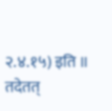२.४.१५) इति ॥
तदेतत्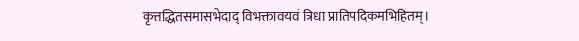कृत्तद्धितसमासभेदाद् विभक्तावयवं त्रिधा प्रातिपदिकमभिहितम्।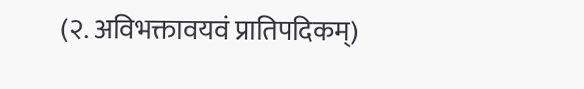(२. अविभक्तावयवं प्रातिपदिकम्)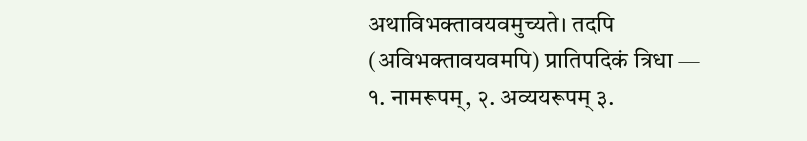अथाविभक्तावयवमुच्यते। तदपि (अविभक्तावयवमपि) प्रातिपदिकं त्रिधा —
१. नामरूपम्, २. अव्ययरूपम् ३.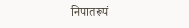निपातरूपं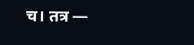च। तत्र —